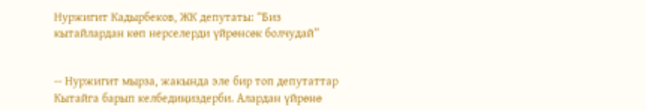Нуржигит Кадырбеков, ЖК депутаты: “Биз кытайлардан көп нерселерди үйрөнсөк болчудай”


-- Нуржигит мырза, жакында эле бир топ депутаттар Кытайга барып келбедиңиздерби. Алардан үйрөнө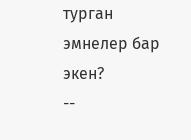турган эмнелер бар экен?
--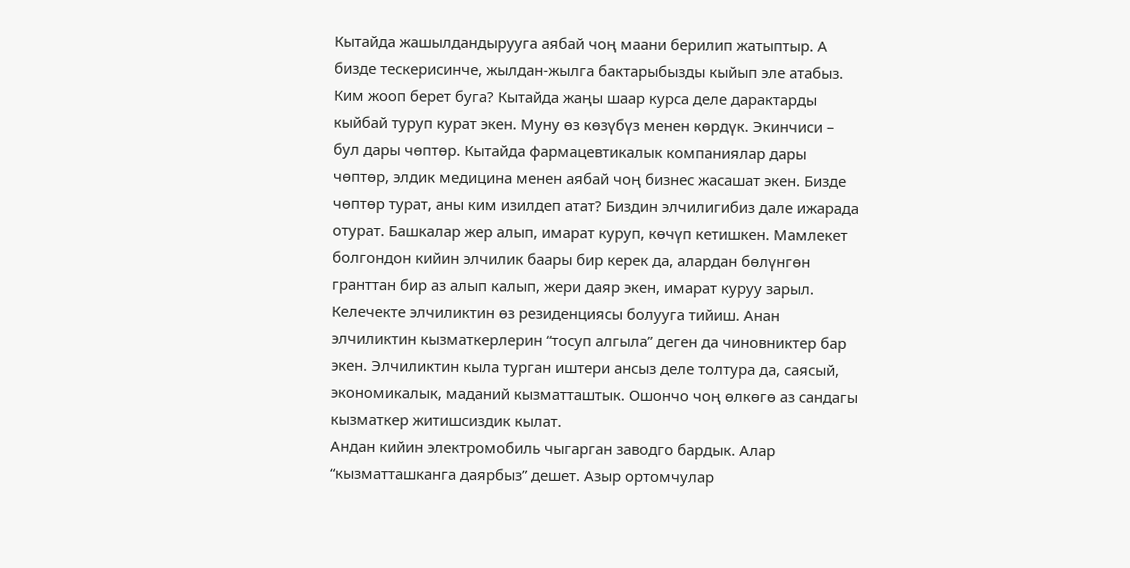Кытайда жашылдандырууга аябай чоң маани берилип жатыптыр. А бизде тескерисинче, жылдан-жылга бактарыбызды кыйып эле атабыз. Ким жооп берет буга? Кытайда жаңы шаар курса деле дарактарды кыйбай туруп курат экен. Муну өз көзүбүз менен көрдүк. Экинчиси – бул дары чөптөр. Кытайда фармацевтикалык компаниялар дары чөптөр, элдик медицина менен аябай чоң бизнес жасашат экен. Бизде чөптөр турат, аны ким изилдеп атат? Биздин элчилигибиз дале ижарада отурат. Башкалар жер алып, имарат куруп, көчүп кетишкен. Мамлекет болгондон кийин элчилик баары бир керек да, алардан бөлүнгөн гранттан бир аз алып калып, жери даяр экен, имарат куруу зарыл. Келечекте элчиликтин өз резиденциясы болууга тийиш. Анан элчиликтин кызматкерлерин “тосуп алгыла” деген да чиновниктер бар экен. Элчиликтин кыла турган иштери ансыз деле толтура да, саясый, экономикалык, маданий кызматташтык. Ошончо чоң өлкөгө аз сандагы кызматкер житишсиздик кылат.
Андан кийин электромобиль чыгарган заводго бардык. Алар “кызматташканга даярбыз” дешет. Азыр ортомчулар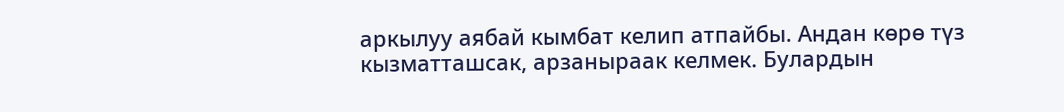аркылуу аябай кымбат келип атпайбы. Андан көрө түз кызматташсак, арзаныраак келмек. Булардын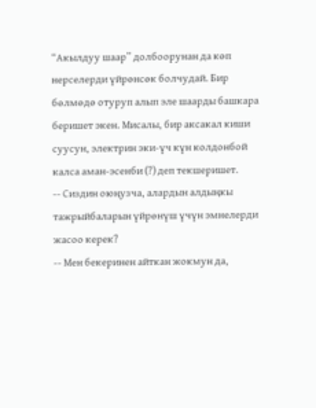“Акылдуу шаар” долбоорунан да көп нерселерди үйрөнсөк болчудай. Бир бөлмөдө отуруп алып эле шаарды башкара беришет экен. Мисалы, бир аксакал киши суусун, электрин эки-үч күн колдонбой калса аман-эсенби (?) деп текшеришет.
-- Сиздин оюңузча, алардын алдыңкы тажрыйбаларын үйрөнүш үчүн эмнелерди жасоо керек?
-- Мен бекеринен айткан жокмун да,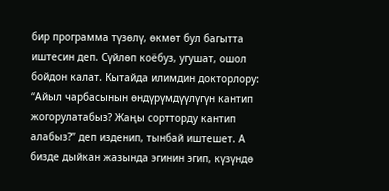бир программа түзөлү, өкмөт бул багытта иштесин деп. Сүйлөп коёбуз, угушат, ошол бойдон калат. Кытайда илимдин докторлору: “Айыл чарбасынын өндүрүмдүүлүгүн кантип жогорулатабыз? Жаңы сортторду кантип алабыз?” деп изденип, тынбай иштешет. А бизде дыйкан жазында эгинин эгип, күзүндө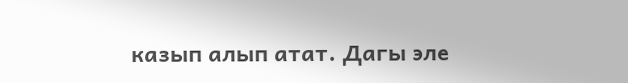казып алып атат. Дагы эле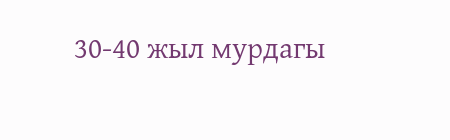30-40 жыл мурдагы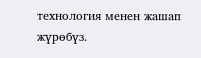технология менен жашап жүрөбүз.